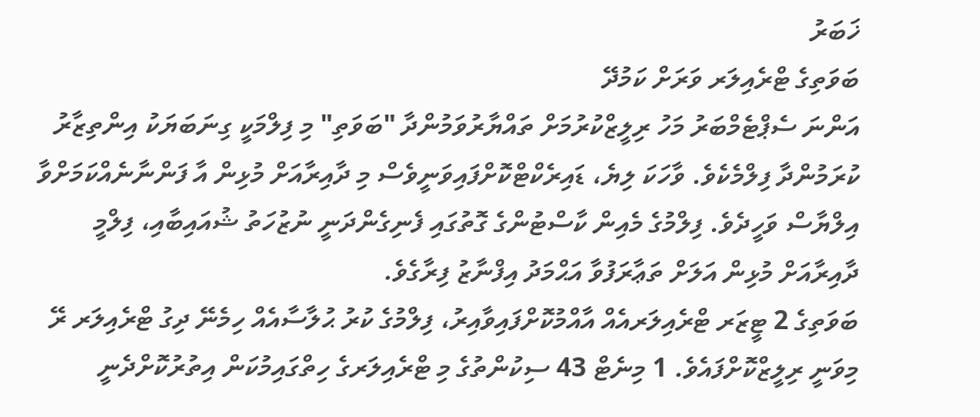ޚަބަރު
ބަވަތިގެ ޓްރެއިލަރ ވަރަށް ކަމުދޭ
އަންނަ ސެޕްޓެމްބަރު މަހު ރިލީޒްކުރުމަށް ތައްޔާރުވަމުންދާ "ބަވަތި" މި ފިލްމަކީ ގިނަބަޔަކު އިންތިޒާރު ކުރަމުންދާ ފިލްމެކެވެ. ވާހަކަ ލިޔެ، ޑައިރެކްޓްކޮށްފައިވަނީވެސް މި ދާއިރާއަށް މުޅިން އާ ފަންނާނެއްކަމަށްވާ އިލްޔާސް ވަހީދެވެ. ފިލްމުގެ މެއިން ކާސްޓުންގެ ގޮތުގައި ފެނިގެންދަނީ ނުޒުހަތު ޝުއައިބާއި، ފިލްމީ ދާއިރާއަށް މުޅިން އަލަށް ތަޢާރަފުވާ އަޙްމަދު އިފްނާޒު ފިރާގެވެ.
ބަވަތިގެ 2 ޓީޒަރ ޓްރެއިލަރއެއް އާއްމުކޮށްފައިވާއިރު، ފިލްމުގެ ކުރު ޙުލާސާއެއް ހިމެނޭ ދިގު ޓްރެއިލަރ ރޭ މިވަނީ ރިލީޒްކޮށްފައެވެ. 1 މިނެޓް 43 ސިކުންތުގެ މި ޓްރެއިލަރގެ ހިތްގައިމުކަން އިތުރުކޮށްދެނީ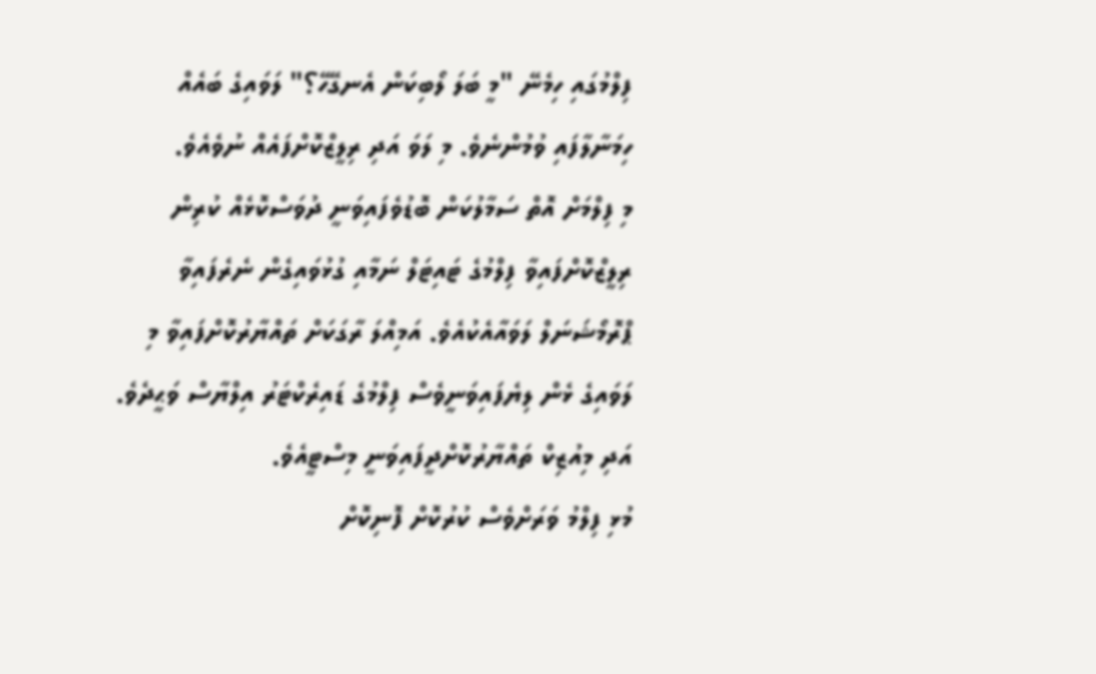ފިލްމުގައި ހިމެނޭ "މީ ބަލަ ލޯބިކަން އެނގޭހޭ؟" ލަވައިގެ ބައެއް ހިމަނާލާފައި ވުމުންނެވެ. މި ލަވަ އަދި ރިލީޒްކޮށްފައެއް ނުވެއެވެ.
މި ފިލްމަށް އޮތް ސަމާލުކަން ބޮޑުވެފައިވަނީ ދުވަސްކޮޅެއް ކުރިން ރިލީޒްކޮށްފައިވާ ފިލްމުގެ ޓައިޓަލް ނަމާއި ގުޅުވައިގެން ނެރެފައިވާ ޕްރޮމޯޝަނަލް ލަވައާއެކުއެވެ. އަމިއްލަ ރާގަކަށް ތައްޔާރުކޮށްފައިވާ މި ލަވައިގެ ޅެން ލިޔެފައިވަނީވެސް ފިލްމުގެ ޑައިރެކްޓަރު އިލްޔާސް ވަޙީދެވެ. އަދި މިއުޒިކް ތައްޔާރުކޮށްދީފައިވަނީ މިސްޓީއެވެ.
މުޅި ފިލްމު ވަރަށްވެސް ކުރުކޮށް ފޮނިކޮށް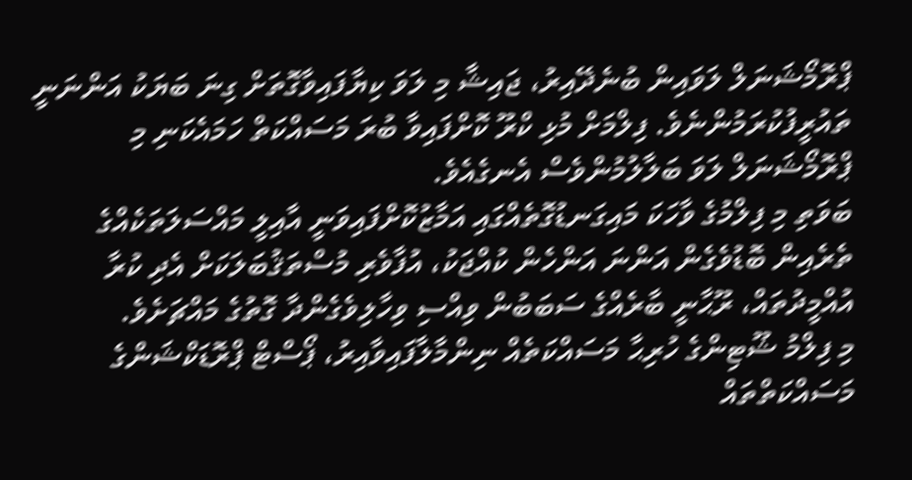ޕްރޮމޯޝަނަލް ލަވައިން ބުނެދޭއިރު، ޖައިޝާ މި ލަވަ ކިޔާފައިވާގޮތަށް ގިނަ ބަޔަކު އަންނަނީ ތައުރީފުކުރަމުންނެވެ. ފިލްމަށް މުޅި ކްރޫ ކޮށްފައިވާ ބުރަ މަސައްކަތް ހަމައެކަނި މި ޕްރޮމޯޝަނަލް ލަވަ ބަލާލުމުންވެސް އެނގެއެވެ.
ބަވަތި މި ފިލްމުގެ ވާހަކަ މައިގަނޑުގޮތެއްގައި އަމާޒުކޮށްފައިވަނީ އާއިލީ މައްސަލަތަކެއްގެ ތެރެއިން ބޮޑުވެގެން އަންނަ އަންހެން ކުއްޖަކު، އުފާވެރި މުސްތަޤުބަލަކަށް އެދި ކުރާ އުއްމީދުތައް، ރޫޙާނީ ބާރެއްގެ ސަބަބުން ވިއްސި ވިހާލިވެގެންދާ ގޮތުގެ މައްޗަށެވެ.
މި ފިލްމު ޝޫޓިންގެ ހުރިޙާ މަސައްކަތެއް ނިންމާލާފައިވާއިރު، ޕޯސްޓް ޕްރޮޑަކްޝަންގެ މަސައްކަތްތައް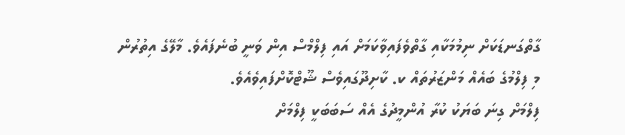ގާތްގަނޑަކަށް ނިމުމަކާއި ގާތްވެފައިވާކަމަށް އައި ފިލްމްސް އިން ވަނީ ބުނެފައެވެ. މާލޭގެ އިތުރުން މި ފިލްމުގެ ބައެއް މަންޒަރުތައް ކ. ކާށިދޫގައިވެސް ޝޫޓްކޮށްފައިވެއެވެ.
ފިލްމަށް ގިނަ ބަޔަކު ކުރާ އުންމީދުގެ އެއް ސަބަބަކީ ފިލްމަށް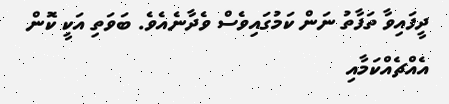ދީފައިވާ ތަފާތު ނަން ކަމުގައިވެސް ވެދާނެއެވެ. ބަވަތި އަކީ ކޮން އެއްޗެއްކަމާއި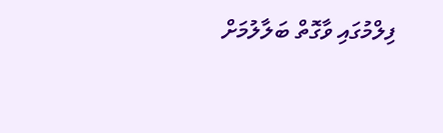ފިލްމުގައި ވާގޮތް ބަލާލުމަށް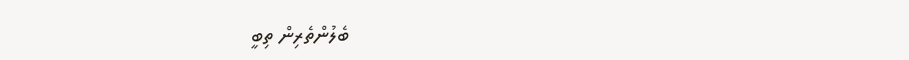ބެލުންތެރިން ތިބީ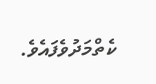ކެތްމަދުވެފައެވެ.